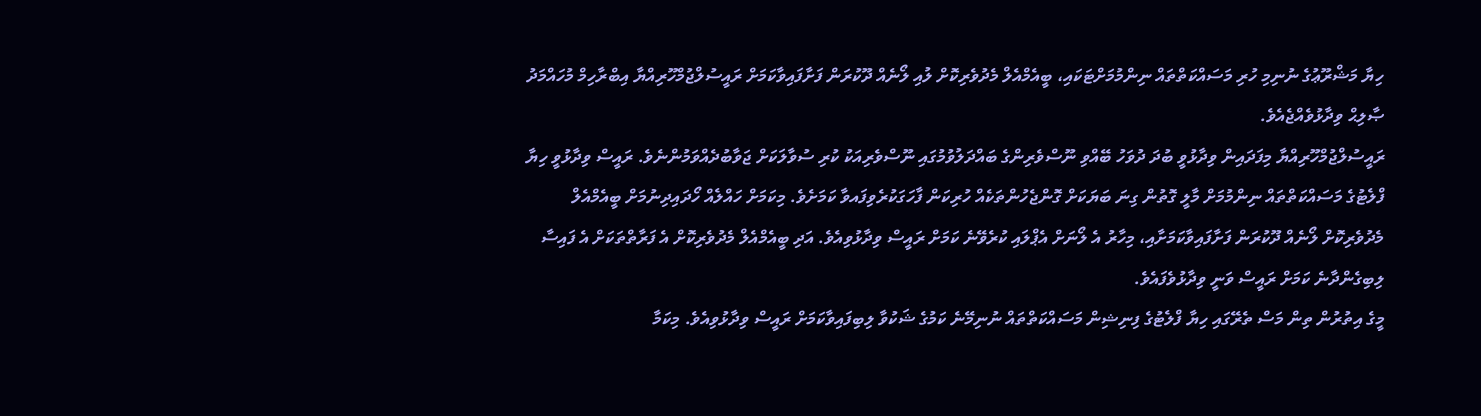ހިޔާ މަޝްރޫޢުގެ ނުނިމި ހުރި މަސައްކަތްތައް ނިންމުމަށްޓަކައި، ބީއެމްއެލް މެދުވެރިކޮށް ލުއި ލޯނެއް ދޫކުރަން ފަށާފައިވާކަމަށް ރައީސުލްޖުމްހޫރިއްޔާ އިބްރާހިމް މުހައްމަދު ޞާލިޙް ވިދާޅުވެއްޖެއެވެ.
ރައީސުލްޖުމްހޫރިއްޔާ މިފަދައިން ވިދާޅުވީ ބުދަ ދުވަހު ބޭއްވި ނޫސްވެރިންގެ ބައްދަލުވުމުގައި ނޫސްވެރިއަކު ކުރި ސުވާލަކަށް ޖަވާބުދެއްވަމުންނެވެ. ރައީސް ވިދާޅުވީ ހިޔާ ފްލެޓުގެ މަސައްކަތްތައް ނިންމުމަށް މާލީ ގޮތުން ގިނަ ބަޔަކަށް ގޮންޖެހުންތަކެއް ހުރިކަން ފާހަގަކުރެވިފައވާ ކަމަށެވެ. މިކަމަށް ހައްލެއް ހޯދައިދިނުމަށް ބީއެމްއެލް މެދުވެރިކޮށް ލޯނެއް ދޫކުރަން ފަށާފައިވާކަމަށާއި، މިހާރު އެ ލޯނަށް އެޕްލައި ކުރެވޭނެ ކަމަށް ރައީސް ވިދާޅުވިއެވެ. އަދި ބީއެމްއެލް މެދުވެރިކޮށް އެ ފަރާތްތަކަށް އެ ފައިސާ ލިބިގެންދާނެ ކަމަށް ރައީސް ވަނީ ވިދާޅުވެފައެވެ.
މީގެ އިތުރުން ތިން މަސް ތެރޭގައި ހިޔާ ފްލެޓުގެ ފިނިޝިން މަސައްކަތްތައް ނުނިމޭނެ ކަމުގެ ޝަކުވާ ލިބިފައިވާކަމަށް ރައީސް ވިދާޅުވިއެވެ. މިކަމާ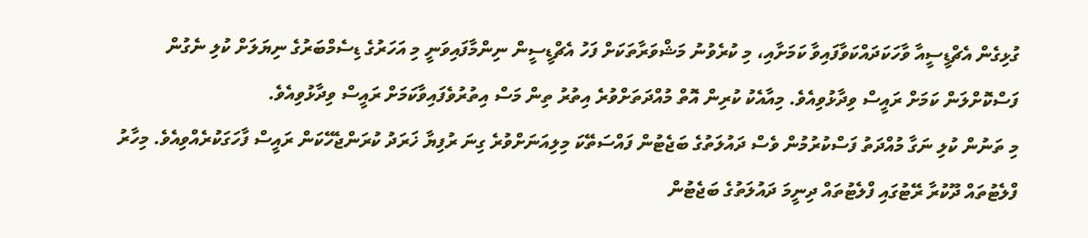ގުޅިގެން އެޗްޑީސީއާ ވާހަކަދައްކަވާފައިވާ ކަމަށާއި، މި ކުރެވުނު މަޝްވަރާތަކަށް ފަހު އެޗްޑީސީން ނިންމާފައިވަނީ މި އަހަރުގެ ޑިސެމްބަރުގެ ނިޔަލަށް ކުލި ނެގުން ފަސްކޮށްލަން ކަމަށް ރައީސް ވިދާޅުވިއެވެ. މިއާއެކު ކުރިން އޮތް މުއްދަތަށްވުރެ އިތުރު ތިން މަސް އިތުރުވެފައިވާކަމަށް ރައީސް ވިދާޅުވިއެވެ.
މި ތަނުން ކުލި ނަގާ މުއްދަތު ފަސްކުރުމުން ވެސް ދައުލަތުގެ ބަޖެޓުން ފައްސަތޭކަ މިލިއަނަށްވުރެ ގިނަ ރުފިޔާ ޚަރަދު ކުރަންޖެހޭކަން ރައީސް ފާހަގަކުރެއްވިއެވެ. މިހާރު ފްލެޓުތައް ދޫކުރާ ރޭޓުގައި ފްލެޓުތައް ދިނީމަ ދައުލަތުގެ ބަޖެޓުން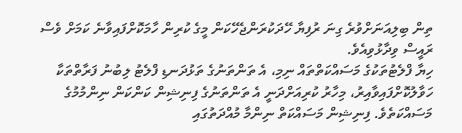ތިން ބިލިއަނަށްވުރެ ގިނަ ރުފިޔާ ހޭދަކުރަންޖެހޭކަން މީގެ ކުރިން ހާމަކޮށްފައިވާނެ ކަމަށް ވެސް ރައީސް ވިދާޅުވިއެވެ.
ހިޔާ ފްލެޓުތަކުގެ މަސައްކަތްތައް ނިމި، އެ ތަންތަނުގެ ތަޅުދަނޑި ފްލެޓު ލިބުނު ފަރާތްތަކާ ހަވާލުކޮށްފައިވާއިރު، މިހާރު ކުރިއަށްދަނީ އެ ތަންތަނުގެ ފިނިޝިން ކަންކަން ނިންމުމުގެ މަސައްކަތެވެ. ފިނިޝިން މަސައްކަތް ނިންމާ މުއްދަތުގައި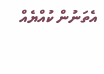އެތަނުން ކުއްޔެއް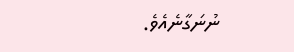ނުނަގާނެއެވެ.